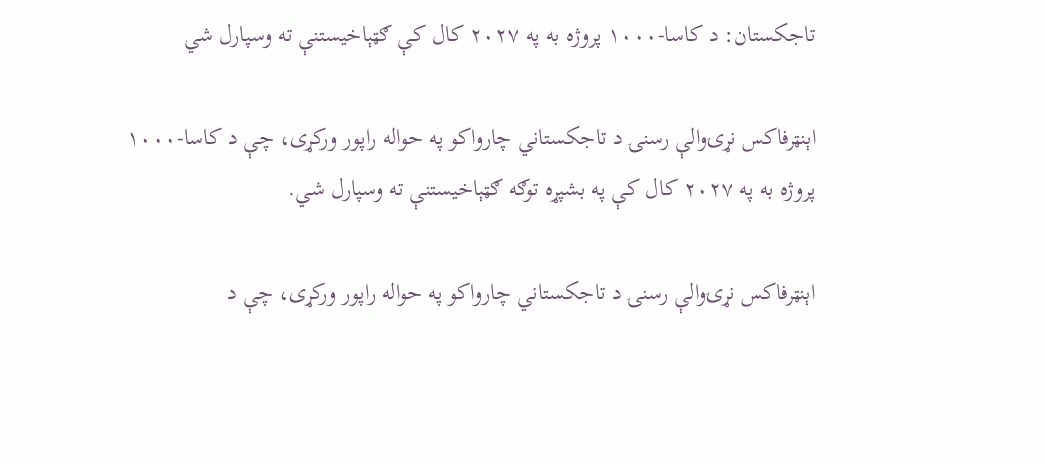تاجکستان: د کاسا-۱۰۰۰ پروژه به په ۲۰۲۷ کال کې ګټېاخیستنې ته وسپارل شي

اېنټرفاکس نړۍوالې رسنۍ د تاجکستاني چارواکو په حواله راپور ورکړی، چې د کاسا-۱۰۰۰ پروژه به په ۲۰۲۷ کال کې په بشپړه توګه ګټېاخیستنې ته وسپارل شي.

اېنټرفاکس نړۍوالې رسنۍ د تاجکستاني چارواکو په حواله راپور ورکړی، چې د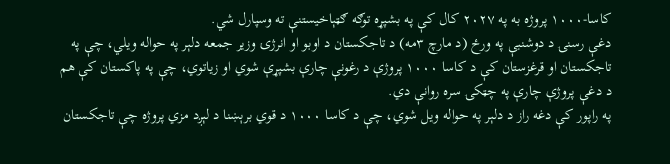کاسا-۱۰۰۰ پروژه به په ۲۰۲۷ کال کې په بشپړه توګه ګټېاخیستنې ته وسپارل شي.
دغې رسنۍ د دوشنبې په ورځ (د مارچ ۳مه) د تاجکستان د اوبو او انرژۍ وزیر جمعه دلېر په حواله ویلي، چې په تاجکستان او قرغزستان کې د کاسا ۱۰۰۰ پروژې د رغونې چارې بشپړې شوي او زیاتوي، چې په پاکستان کې هم د دغې پروژې چارې په چټکۍ سره روانې دي.
په راپور کې دغه راز د دلېر په حواله ویل شوي، چې د کاسا ۱۰۰۰ د قوي برېښنا د لېږد مزي پروژه چې تاجکستان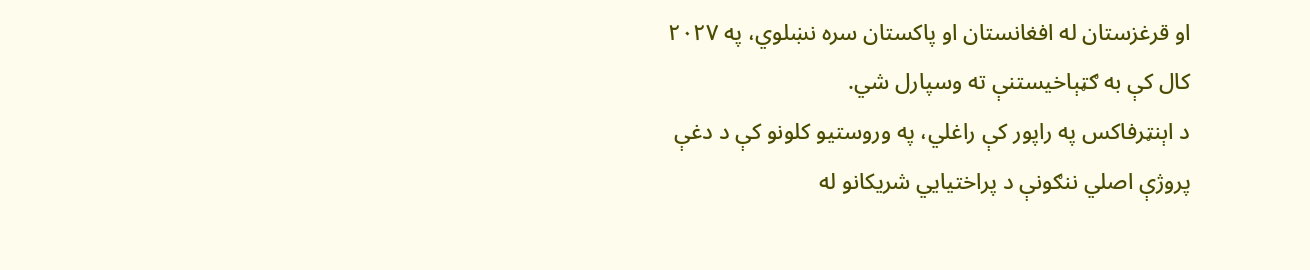او قرغزستان له افغانستان او پاکستان سره نښلوي، په ۲۰۲۷ کال کې به ګټېاخیستنې ته وسپارل شي.
د اېنټرفاکس په راپور کې راغلي، په وروستیو کلونو کې د دغې پروژې اصلي ننګونې د پراختیایي شریکانو له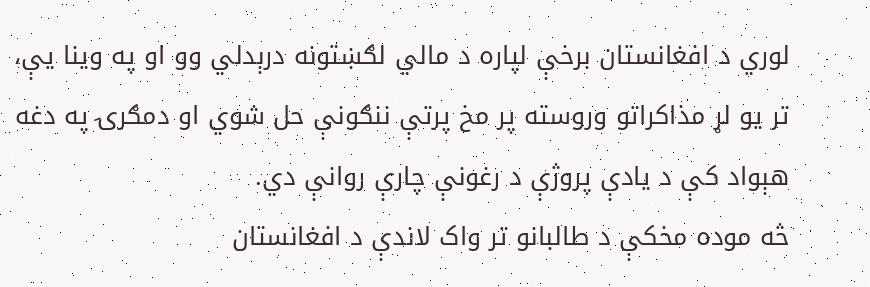لوري د افغانستان برخې لپاره د مالي لګښتونه درېدلي وو او په وینا یې، تر یو لړ مذاکراتو وروسته پر مخ پرتې ننګونې حل شوي او دمګرۍ په دغه هېواد کې د یادې پروژې د رغونې چارې روانې دي.
څه موده مخکې د طالبانو تر واک لاندې د افغانستان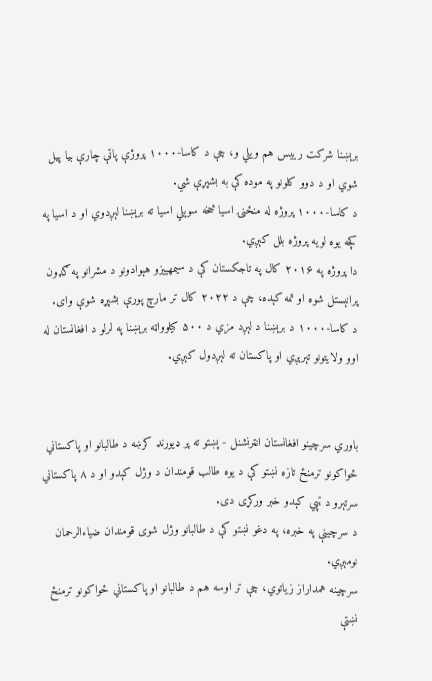برېښنا شرکت رییس هم ویلي و، چې د کاسا-۱۰۰۰ پروژې پاتې چارې بیا پیل شوي او د دوو کلونو په موده کې به بشپړې شي.
د کاسا-۱۰۰۰ پروژه له منځنۍ اسیا څخه سوېلي اسیا ته برېښنا لېږدوي او د اسیا په کچه یوه لویه پروژه بلل کېږي.
دا پروژه په ۲۰۱۶ کال په تاجکستان کې د سیمهییزو هېوادونو د مشرانو په ګډون پرانېستل شوه او تمه کېده، چې د ۲۰۲۲ کال تر مارچ پورې بشپړه شوې وای.
د کاسا-۱۰۰۰ د برېښنا د لېږد مزي د ۵۰۰ کیلوواټه برېښنا په لرلو د افغانستان له اوو ولایتونو تېرېږي او پاکستان ته لېږدول کېږي.


باوري سرچینو افغانستان انټرنشنل - پښتو ته پر ډیورنډ کرښه د طالبانو او پاکستاني ځواکونو ترمنځ تازه نښتو کې د یوه طالب قومندان د وژل کېدو او د ۸ پاکستاني سرتېرو د ټپي کېدو خبر ورکړی دی.
د سرچینې په خبره، په دغو نښتو کې د طالبانو وژل شوی قومندان ضیاءالرحمان نومېږي.
سرچینه همداراز زیاتوي، چې تر اوسه هم د طالبانو او پاکستاني ځواکونو ترمنځ نښتې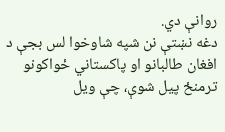روانې دي.
دغه نښتې نن شپه شاوخوا لس بجې د افغان طالبانو او پاکستاني ځواکونو ترمنځ پیل شوې، چې ویل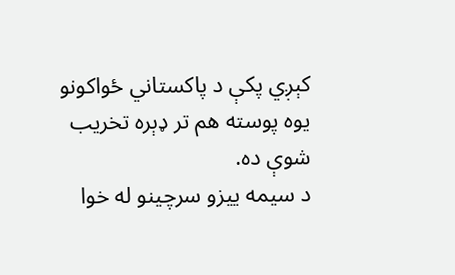کېږي پکې د پاکستاني ځواکونو یوه پوسته هم تر ډېره تخریب شوې ده.
د سیمه ییزو سرچینو له خوا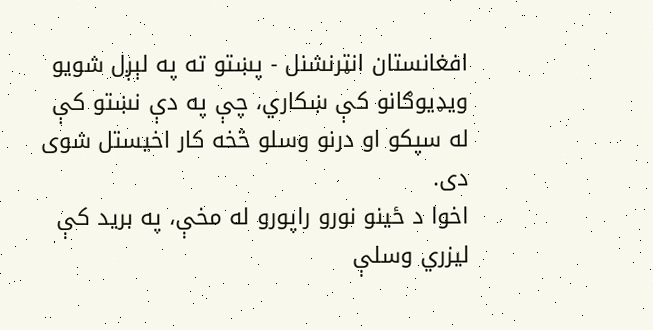افغانستان انټرنشنل - پښتو ته په لېږل شویو ویډيوګانو کې ښکاري، چې په دې نښتو کې له سپکو او درنو وسلو څخه کار اخیستل شوی دی.
اخوا د ځینو نورو راپورو له مخې، په برید کې لیزري وسلې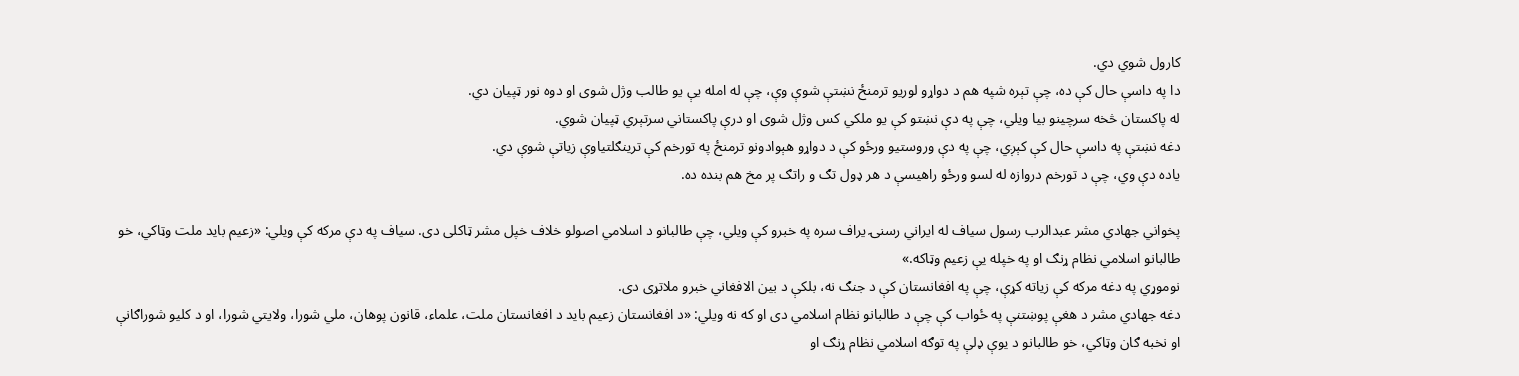کارول شوي دي.
دا په داسې حال کې ده، چې تېره شپه هم د دواړو لوریو ترمنځ نښتې شوې وې، چې له امله یې یو طالب وژل شوی او دوه نور ټپيان دي.
له پاکستان څخه سرچینو بیا ویلي، چې په دې نښتو کې یو ملکي کس وژل شوی او درې پاکستاني سرتېري ټپیان شوي.
دغه نښتې په داسې حال کې کېږي، چې په دې وروستیو ورځو کې د دواړو هېوادونو ترمنځ په تورخم کې ترینګلتیاوې زیاتې شوې دي.
یاده دې وي، چې د تورخم دروازه له لسو ورځو راهیسې د هر ډول تګ و راتګ پر مخ هم بنده ده.

پخواني جهادي مشر عبدالرب رسول سیاف له ایراني رسنۍ یراف سره په خبرو کې ویلي، چې طالبانو د اسلامي اصولو خلاف خپل مشر ټاکلی دی. سیاف په دې مرکه کې ویلي: «زعیم باید ملت وټاکي، خو طالبانو اسلامي نظام ړنګ او په خپله یې زعیم وټاکه.»
نوموړي په دغه مرکه کې زیاته کړې، چې په افغانستان کې د جنګ نه، بلکې د بین الافغاني خبرو ملاتړی دی.
دغه جهادي مشر د هغې پوښتنې په ځواب کې چې د طالبانو نظام اسلامي دی او که نه ویلي: «د افغانستان زعیم باید د افغانستان ملت، علماء، قانون پوهان، ملي شورا، ولایتي شورا، او د کلیو شوراګانې او نخبه ګان وټاکي، خو طالبانو د یوې ډلې په توګه اسلامي نظام ړنګ او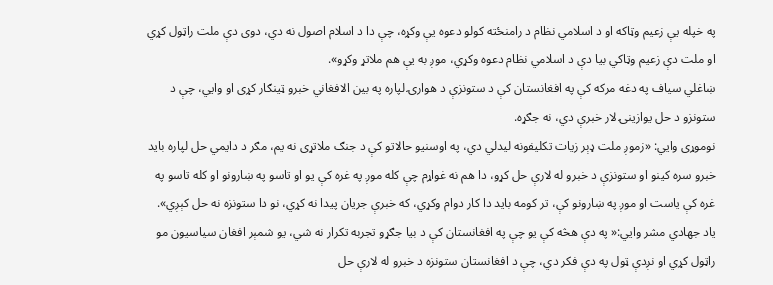په خپله یې زعیم وټاکه او د اسلامي نظام د رامنځته کولو دعوه یې وکړه، چې دا د اسلام اصول نه دي، دوی دې ملت راټول کړي او ملت دې زعیم وټاکي بیا دې د اسلامي نظام دعوه وکړي، موږ به یې هم ملاتړ وکړو».
ښاغلي سیاف په دغه مرکه کې په افغانستان کې د ستونزې د هوارۍ لپاره په بین الافغاني خبرو ټینګار کړی او وایي، چې د ستونزو د حل یوازینۍ لار خبرې دي، نه جګړه.
نوموړی وایي: «زموږ ملت ډېر زیات تکلیفونه لیدلي دي، په اوسنیو حالاتو کې د جنګ ملاتړی نه یم، مګر د دایمي حل لپاره باید خبرو سره کینو او ستونزې د خبرو له لارې حل کړو، دا هم نه غواړم چې کله موږ په غره کې یو او تاسو په ښارونو او کله تاسو په غره کې یاست او موږ په ښارونو کې، تر کومه باید دا کار دوام وکړي، که خبرې جریان پیدا نه کړي، نو دا ستونزه نه حل کېږي».
یاد جهادي مشر وایي:« په دې هڅه کې یو چې په افغانستان کې د بیا جګړو تجربه تکرار نه شي، یو شمېر افغان سیاسیون مو راټول کړي او نږدې ټول په دې فکر دي، چې د افغانستان ستونزه د خبرو له لارې حل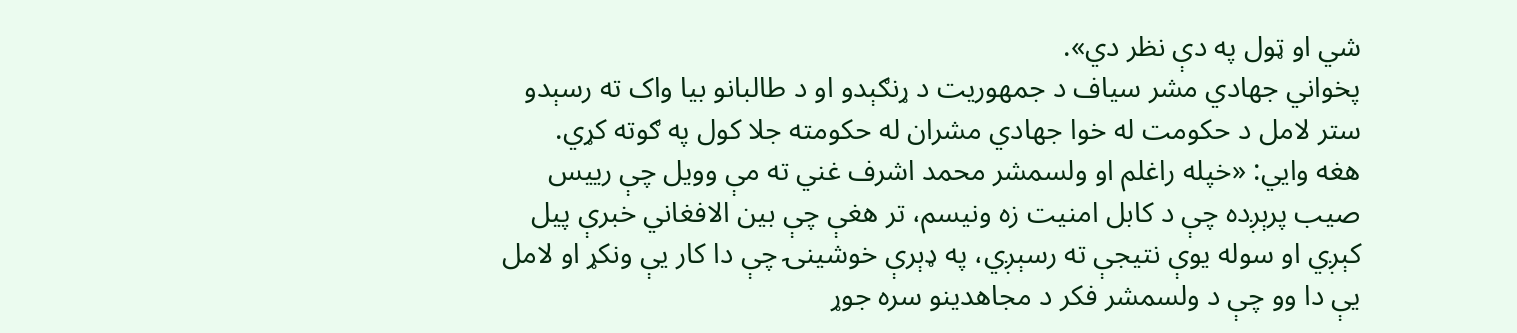شي او ټول په دې نظر دي».
پخواني جهادي مشر سیاف د جمهوریت د ړنګېدو او د طالبانو بیا واک ته رسېدو ستر لامل د حکومت له خوا جهادي مشران له حکومته جلا کول په ګوته کړي.
هغه وایي: «خپله راغلم او ولسمشر محمد اشرف غني ته مې وویل چې رییس صیب پرېږده چې د کابل امنیت زه ونیسم، تر هغې چې بین الافغاني خبرې پیل کېږي او سوله یوې نتیجې ته رسېږي، په ډېرې خوشینۍ چې دا کار یې ونکړ او لامل یې دا وو چې د ولسمشر فکر د مجاهدینو سره جوړ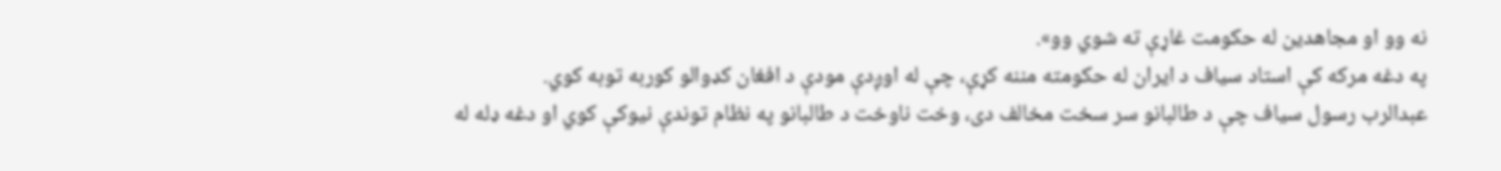نه وو او مجاهدین له حکومت غاړې ته شوي وو».
په دغه مرکه کې استاد سیاف د ایران له حکومته مننه کړې، چې له اوږدې مودې د افغان کډوالو کوربه توبه کوي.
عبدالرب رسول سیاف چې د طالبانو سر سخت مخالف دی، وخت ناوخت د طالبانو په نظام توندې نیوکې کوي او دغه ډله له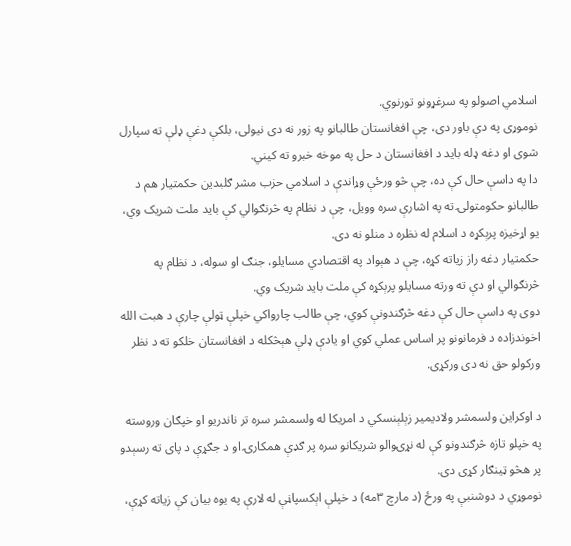اسلامي اصولو په سرغړونو تورنوي.
نوموړی په دې باور دی، چې افغانستان طالبانو په زور نه دی نیولی، بلکې دغې ډلې ته سپارل شوی او دغه ډله باید د افغانستان د حل په موخه خبرو ته کیني.
دا په داسې حال کې ده، چې څو ورځې وړاندې د اسلامي حزب مشر ګلبدین حکمتیار هم د طالبانو حکومتولۍ ته په اشارې سره وویل، چې د نظام په څرنګوالي کې باید ملت شریک وي، یو اړخیزه پرېکړه د اسلام له نظره د منلو نه دی.
حکمتیار دغه راز زیاته کړه، چې د هېواد په اقتصادي مسایلو، جنګ او سوله، د نظام په څرنګوالي او دې ته ورته مسایلو پرېکړه کې ملت باید شریک وي.
دوی په داسې حال کې دغه څرګندونې کوي، چې طالب چارواکي خپلې ټولې چارې د هبت الله اخوندزاده د فرمانونو پر اساس عملي کوي او یادې ډلې هېڅکله د افغانستان خلکو ته د نظر ورکولو حق نه دی ورکړی.

د اوکراین ولسمشر ولادیمیر زېلېنسکي د امریکا له ولسمشر سره تر ناندریو او خپګان وروسته په خپلو تازه څرګندونو کې له نړۍوالو شریکانو سره پر ګډې همکارۍ او د جګړې د پای ته رسېدو پر هڅو ټینګار کړی دی.
نوموړي د دوشنبې په ورځ (د مارچ ۳مه) د خپلې اېکسپاڼې له لارې په یوه بیان کې زیاته کړې،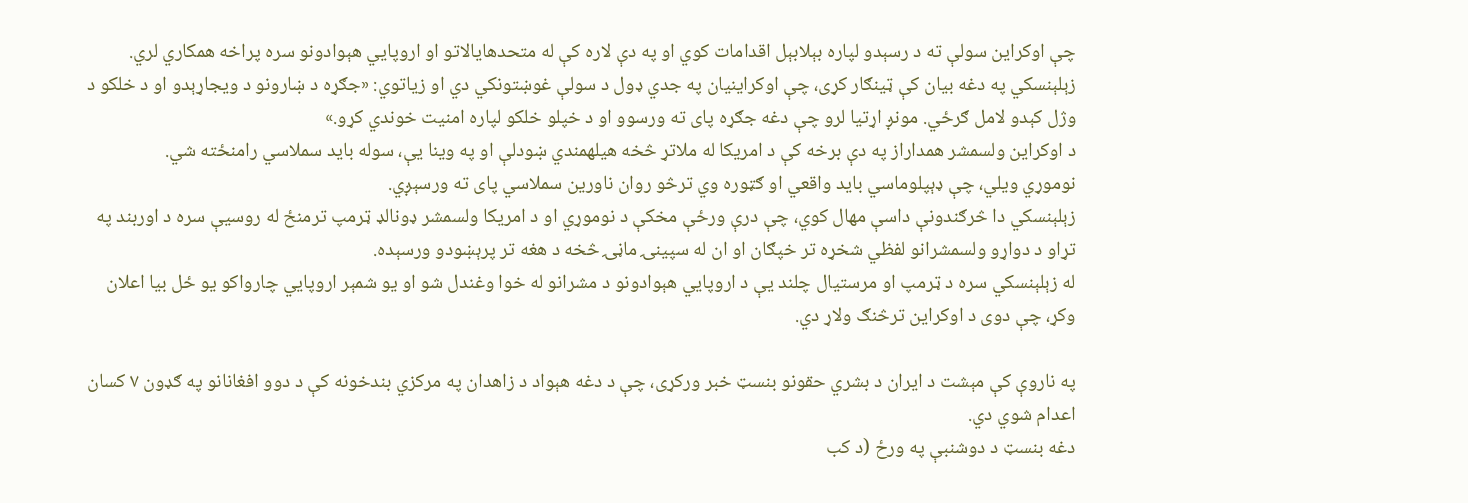چې اوکراین سولې ته د رسېدو لپاره بېلابېل اقدامات کوي او په دې لاره کې له متحدهایالاتو او اروپایي هېوادونو سره پراخه همکاري لري.
زېلېنسکي په دغه بیان کې ټینګار کړی، چې اوکراینیان په جدي ډول د سولې غوښتونکي دي او زیاتوي: «جګړه د ښارونو د ویجاړېدو او د خلکو د وژل کېدو لامل ګرځي. مونږ اړتیا لرو چې دغه جګړه پای ته ورسوو او د خپلو خلکو لپاره امنیت خوندي کړو.»
د اوکراین ولسمشر همداراز په دې برخه کې د امریکا له ملاتړ څخه هیلهمندي ښودلې او په وینا یې، سوله باید سملاسي رامنځته شي.
نوموړي ویلي، چې ډېپلوماسي باید واقعي او ګټوره وي ترڅو روان ناورین سملاسي پای ته ورسېږي.
زېلېنسکي دا څرګندونې داسې مهال کوي، چې درې ورځې مخکې د نوموړي او د امریکا ولسمشر ډونالډ ټرمپ ترمنځ له روسیې سره د اوربند په تړاو د دواړو ولسمشرانو لفظي شخړه تر خپګان او ان له سپینۍ ماڼۍ څخه د هغه تر پرېښودو ورسېده.
له زېلېنسکي سره د ټرمپ او مرستیال چلند یې د اروپایي هېوادونو د مشرانو له خوا وغندل شو او یو شمېر اروپایي چارواکو یو ځل بیا اعلان وکړ، چې دوی د اوکراین ترڅنګ ولاړ دي.

په ناروې کې مېشت د ایران د بشري حقونو بنسټ خبر ورکړی، چې د دغه هېواد د زاهدان په مرکزي بندخونه کې د دوو افغانانو په ګډون ۷ کسان اعدام شوي دي.
دغه بنسټ د دوشنبې په ورځ (د کب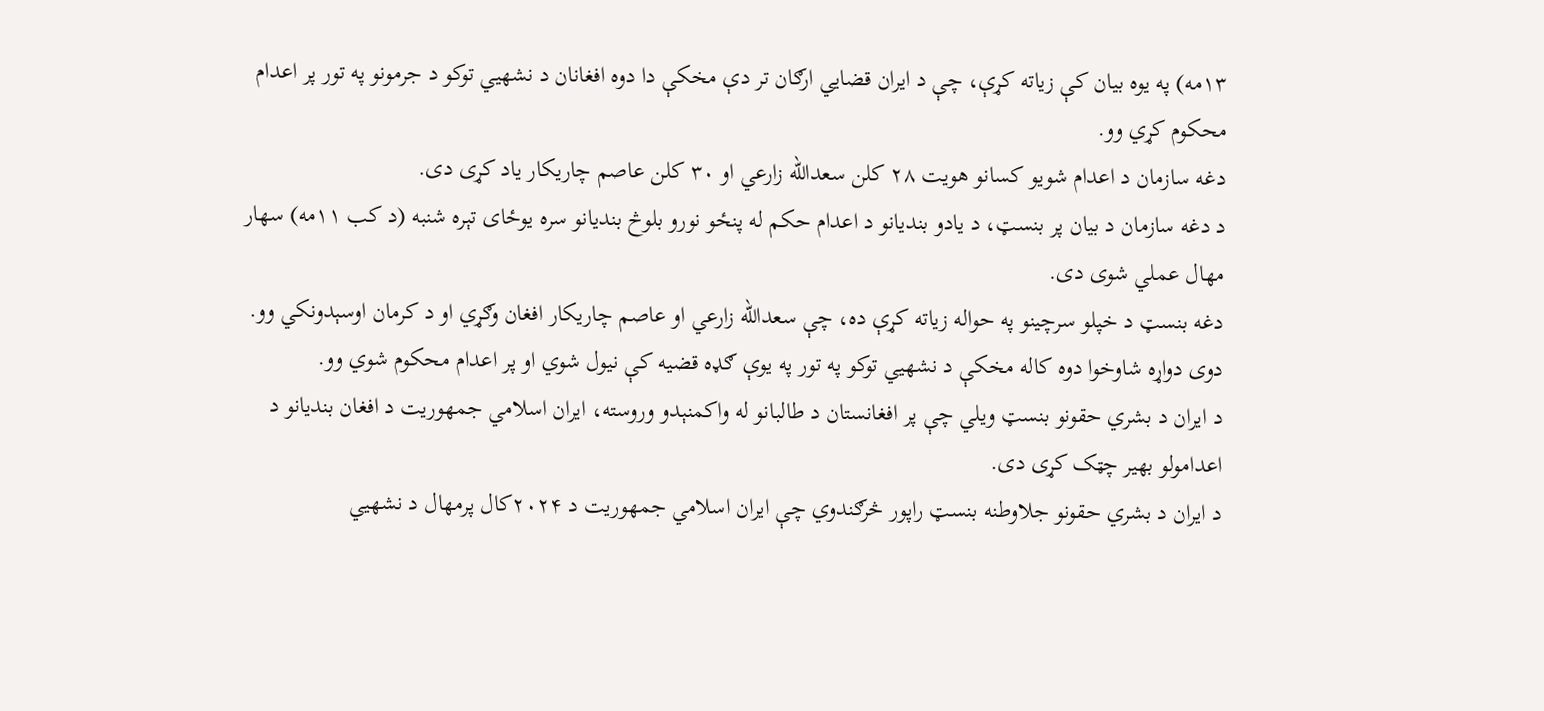۱۳مه) په یوه بیان کې زیاته کړې، چې د ایران قضايي ارګان تر دې مخکې دا دوه افغانان د نشهيي توکو د جرمونو په تور پر اعدام محکوم کړي وو.
دغه سازمان د اعدام شویو کسانو هویت ۲۸ کلن سعدالله زارعي او ۳۰ کلن عاصم چاریکار یاد کړی دی.
د دغه سازمان د بیان پر بنسټ، د یادو بندیانو د اعدام حکم له پنځو نورو بلوڅ بندیانو سره یوځای تېره شنبه (د کب ۱۱مه) سهار مهال عملي شوی دی.
دغه بنسټ د خپلو سرچینو په حواله زیاته کړې ده، چې سعدالله زارعي او عاصم چاریکار افغان وګړي او د کرمان اوسېدونکي وو.
دوی دواړه شاوخوا دوه کاله مخکې د نشهیي توکو په تور په یوې ګډه قضیه کې نیول شوي او پر اعدام محکوم شوي وو.
د ایران د بشري حقونو بنسټ ویلي چې پر افغانستان د طالبانو له واکمنېدو وروسته، ایران اسلامي جمهوریت د افغان بندیانو د اعدامولو بهیر چټک کړی دی.
د ایران د بشري حقونو جلاوطنه بنسټ راپور څرګندوي چې ایران اسلامي جمهوریت د ۲۰۲۴کال پرمهال د نشهيي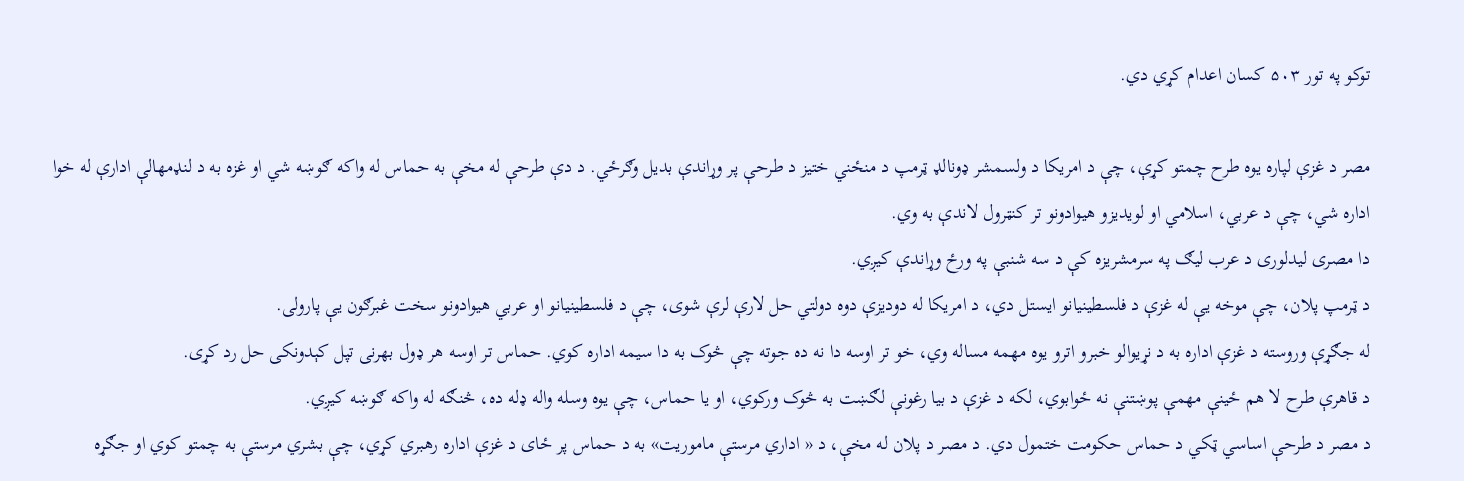توکو په تور ۵۰۳ کسان اعدام کړي دي.

مصر د غزې لپاره یوه طرح چمتو کړې، چې د امریکا د ولسمشر ډونالډ ټرمپ د منځني ختیز د طرحې پر وړاندې بدیل وګرځي. د دې طرحې له مخې به حماس له واکه ګوښه شي او غزه به د لنډمهالې ادارې له خوا اداره شي، چې د عربي، اسلامي او لویدیزو هیوادونو تر کنټرول لاندې به وي.
دا مصری لیدلوری د عرب لیګ په سرمشریزه کې د سه شنبې په ورځ وړاندې کیږي.
د ټرمپ پلان، چې موخه یې له غزې د فلسطینیانو ایستل دي، د امریکا له دودیزې دوه دولتي حل لارې لرې شوی، چې د فلسطینیانو او عربي هیوادونو سخت غبرګون یې پارولی.
له جګړې وروسته د غزې اداره به د نړیوالو خبرو اترو یوه مهمه مساله وي، خو تر اوسه دا نه ده جوته چې څوک به دا سیمه اداره کوي. حماس تر اوسه هر ډول بهرنی تپل کېدونکی حل رد کړی.
د قاهرې طرح لا هم ځینې مهمې پوښتنې نه ځوابوي، لکه د غزې د بیا رغونې لګښت به څوک ورکوي، او یا حماس، چې یوه وسله واله ډله ده، څنګه له واکه ګوښه کیږي.
د مصر د طرحې اساسي ټکي د حماس حکومت ختمول دي. د مصر د پلان له مخې، د « اداري مرستې ماموریت» به د حماس پر ځای د غزې اداره رهبري کړي، چې بشري مرستې به چمتو کوي او جګړه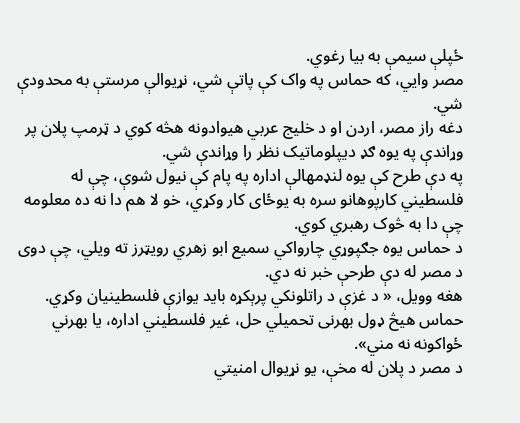ځپلې سیمې به بیا رغوي.
مصر وایي، که حماس په واک کې پاتې شي، نړیوالې مرستې به محدودې شي.
دغه راز مصر، اردن او د خلیج عربي هیوادونه هڅه کوي د ټرمپ پلان پر وړاندې په یوه ګډ دیپلوماتیک نظر را وړاندې شي.
په دې طرح کې یوه لنډمهالې اداره په پام کې نیول شوې، چې له فلسطیني کارپوهانو سره به یوځای کار وکړي، خو لا هم دا نه ده معلومه چې دا به څوک رهبري کوي.
د حماس یوه جګپوړي چارواکي سمیع ابو زهري رویټرز ته ویلي، چې دوی د مصر له دې طرحې خبر نه دي.
هغه وویل، « د غزې د راتلونکي پرېکړه باید یوازې فلسطینیان وکړي. حماس هیڅ ډول بهرنی تحمیلي حل، غیر فلسطیني اداره، یا بهرني ځواکونه نه مني».
د مصر د پلان له مخې، یو نړیوال امنیتي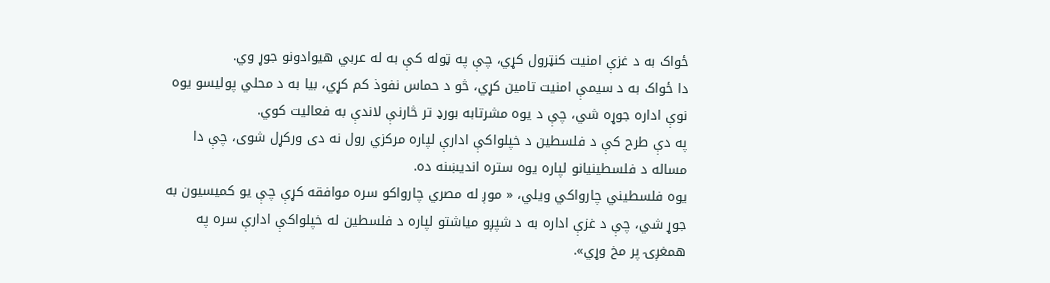ځواک به د غزې امنیت کنټرول کړي، چې په ټوله کې به له عربي هیوادونو جوړ وي.
دا ځواک به د سیمې امنیت تامین کړي، څو د حماس نفوذ کم کړي، بیا به د محلي پولیسو یوه نوې اداره جوړه شي، چې د یوه مشرتابه بورډ تر څارنې لاندې به فعالیت کوي.
په دې طرح کې د فلسطین د خپلواکې ادارې لپاره مرکزي رول نه دی ورکړل شوی، چې دا مساله د فلسطینیانو لپاره یوه ستره اندیښنه ده.
یوه فلسطیني چارواکي ویلي، « موږ له مصري چارواکو سره موافقه کړې چې یو کمیسیون به جوړ شي، چې د غزې اداره به د شپږو میاشتو لپاره د فلسطین له خپلواکې ادارې سره په همغږۍ پر مخ وړي».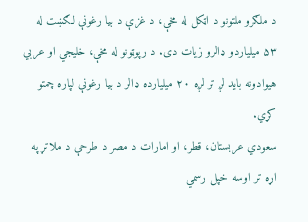د ملګرو ملتونو د اټکل له مخې، د غزې د بیا رغونې لګښت له ۵۳ میلیاردو ډالرو زیات دی. د رپوټونو له مخې، خلیجي او عربي هیوادونه باید لږ تر لږه ۲۰ میلیارده ډالر د بیا رغونې لپاره چمتو کړي.
سعودي عربستان، قطر، او امارات د مصر د طرحې د ملاتړ په اړه تر اوسه خپل رسمي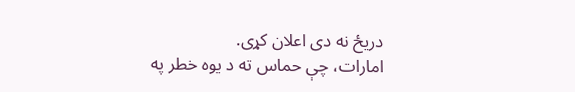دریځ نه دی اعلان کړی.
امارات، چې حماس ته د یوه خطر په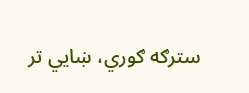سترګه ګوري، ښایي تر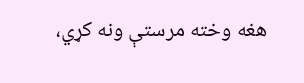هغه وخته مرستې ونه کړي،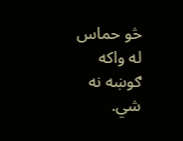څو حماس له واکه ګوښه نه شي.